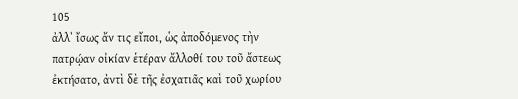105
ἀλλʼ ἴσως ἄν τις εἴποι, ὡς ἀποδόμενος τὴν πατρῴαν οἰκίαν ἑτέραν ἄλλοθί του τοῦ ἄστεως ἐκτήσατο, ἀντὶ δὲ τῆς ἐσχατιᾶς καὶ τοῦ χωρίου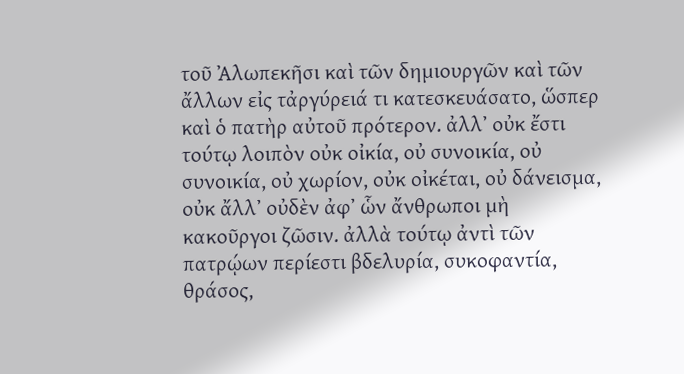τοῦ Ἀλωπεκῆσι καὶ τῶν δημιουργῶν καὶ τῶν ἄλλων εἰς τἀργύρειά τι κατεσκευάσατο, ὥσπερ καὶ ὁ πατὴρ αὐτοῦ πρότερον. ἀλλʼ οὐκ ἔστι τούτῳ λοιπὸν οὐκ οἰκία, οὐ συνοικία, οὐ συνοικία, οὐ χωρίον, οὐκ οἰκέται, οὐ δάνεισμα, οὐκ ἄλλʼ οὐδὲν ἀφʼ ὧν ἄνθρωποι μὴ κακοῦργοι ζῶσιν. ἀλλὰ τούτῳ ἀντὶ τῶν πατρῴων περίεστι βδελυρία, συκοφαντία, θράσος,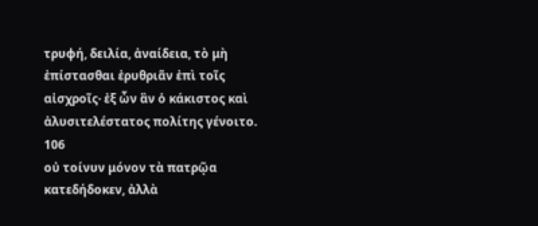τρυφή, δειλία, ἀναίδεια, τὸ μὴ ἐπίστασθαι ἐρυθριᾶν ἐπὶ τοῖς αἰσχροῖς· ἐξ ὧν ἂν ὁ κάκιστος καὶ ἀλυσιτελέστατος πολίτης γένοιτο.
106
οὐ τοίνυν μόνον τὰ πατρῷα κατεδήδοκεν, ἀλλὰ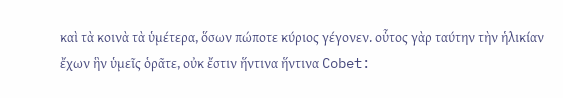καὶ τὰ κοινὰ τὰ ὑμέτερα, ὅσων πώποτε κύριος γέγονεν. οὗτος γὰρ ταύτην τὴν ἡλικίαν ἔχων ἣν ὑμεῖς ὁρᾶτε, οὐκ ἔστιν ἥντινα ἥντινα Cobet: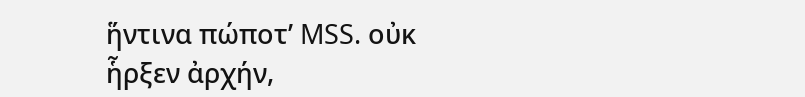ἥντινα πώποτ’ MSS. οὐκ ἧρξεν ἀρχήν,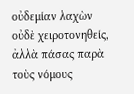οὐδεμίαν λαχὼν οὐδὲ χειροτονηθείς, ἀλλὰ πάσας παρὰ τοὺς νόμους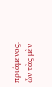πριάμενος. ὧν τὰς μὲν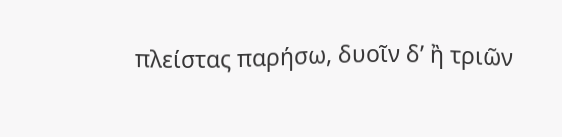πλείστας παρήσω, δυοῖν δʼ ἢ τριῶν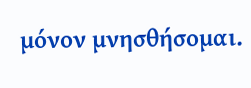μόνον μνησθήσομαι.